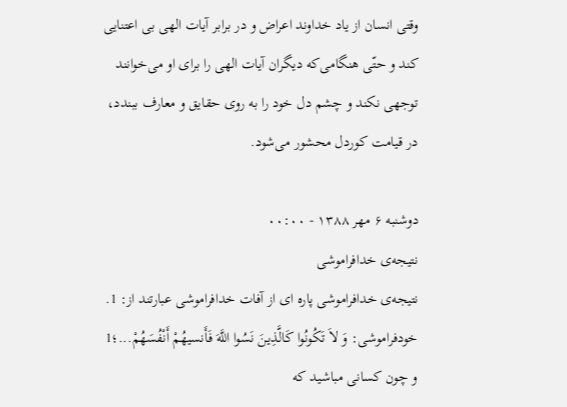وقتى انسان از ياد خداوند اعراض و در برابر آيات الهى بى اعتنايى كند و حتّى هنگامى‌كه ديگران آيات الهى را براى او مى‌خوانند توجهى نكند و چشم دل خود را به روى حقايق و معارف ببندد، در قيامت كوردل محشور مى‌شود.

دوشنبه ۶ مهر ۱۳۸۸ - ۰۰:۰۰
نتیجه‌ی خدافراموشی
نتیجه‌ی خدافراموشی پاره ای از آفات خدافراموشی عبارتند از: 1. خودفراموشى: وَ لاَ تَكُونُوا كَالَّذِینَ نَسُوا اللَّهَ فَأَنسیهُمْ أَنْفُسَهُمْ...؛1 و چون كسانى مباشید كه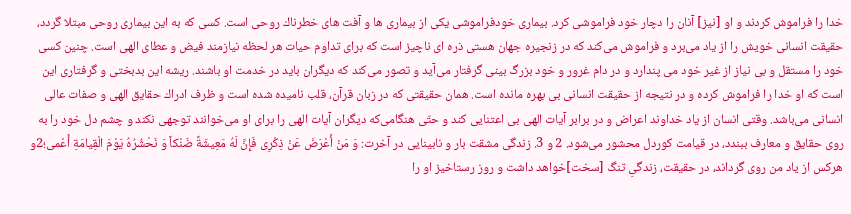خدا را فراموش كردند و او [نیز] آنان را دچار خود فراموشى كرد. بیمارى خودفراموشى یكى از بیمارى ها و آفت هاى خطرناك روحى است. كسى كه به این بیمارى روحى مبتلا گردد، حقیقت انسانى خویش را از یاد مى‌برد و فراموش مى‌كند كه در زنجیره جهان هستى ذره اى ناچیز است كه براى تداوم حیات هر لحظه نیازمند فیض و عطاى الهى است. چنین كسى خود را مستقل و بى نیاز از غیر خود مى پندارد و در دام غرور و خود بزرگ بینى گرفتار مى‌آید و تصور مى‌كند كه دیگران باید در خدمت او باشند. ریشه این بدبختى و گرفتارى این است كه او خدا را فراموش كرده و در نتیجه از حقیقت انسانى بى بهره مانده است. همان حقیقتى كه در زبان قرآن، قلب نامیده شده است و ظرف ادراك حقایق الهى و صفات عالى انسانى مى‌باشد. وقتى انسان از یاد خداوند اعراض و در برابر آیات الهى بى اعتنایى كند و حتّى هنگامى‌كه دیگران آیات الهى را براى او مى‌خوانند توجهى نكند و چشم دل خود را به روى حقایق و معارف ببندد، در قیامت كوردل محشور مى‌شود. 2 و 3. زندگى مشقت بار و نابینایى در آخرت: وَ مَنْ أَعْرَضَ عَنْ ذِكْرِی فَإِنَّ لَهُ مَعِیشَةً ضَنْكاً وَ نَحْشُرُهُ یَوْمَ الْقِیامَةِ أَعْمى؛2و هركس از یاد من روى گرداند، در حقیقت، زندگىِ تنگ [سخت]خواهد داشت و روز رستاخیز او را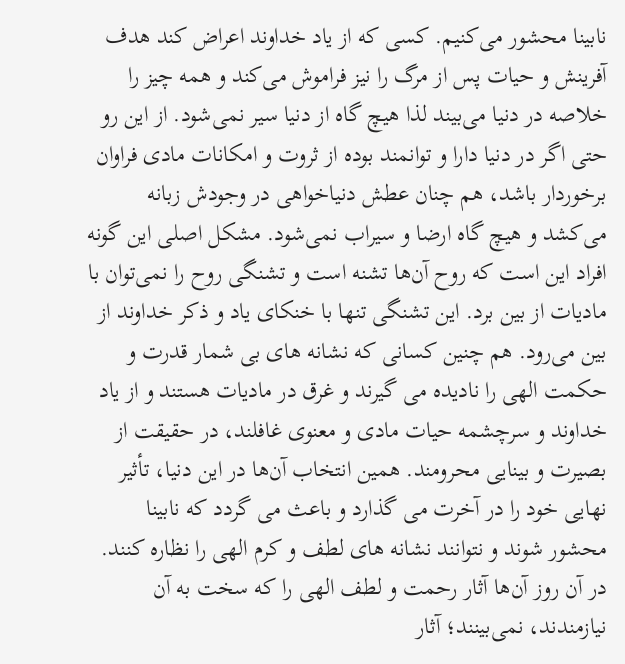نابینا محشور مى‌كنیم. كسى كه از یاد خداوند اعراض كند هدف آفرینش و حیات پس از مرگ را نیز فراموش مى‌كند و همه چیز را خلاصه در دنیا مى‌بیند لذا هیچ گاه از دنیا سیر نمى‌شود. از این رو حتى اگر در دنیا دارا و توانمند بوده از ثروت و امكانات مادى فراوان برخوردار باشد، هم چنان عطش دنیاخواهى در وجودش زبانه مى‌كشد و هیچ گاه ارضا و سیراب نمى‌شود. مشكل اصلى این گونه افراد این است كه روح آن‌ها تشنه است و تشنگى روح را نمى‌توان با مادیات از بین برد. این تشنگى تنها با خنكاى یاد و ذكر خداوند از بین مى‌رود. هم چنین كسانى كه نشانه هاى بى شمار قدرت و حكمت الهى را نادیده مى گیرند و غرق در مادیات هستند و از یاد خداوند و سرچشمه حیات مادى و معنوى غافلند، در حقیقت از بصیرت و بینایى محرومند. همین انتخاب آن‌ها در این دنیا، تأثیر نهایى خود را در آخرت مى گذارد و باعث مى گردد كه نابینا محشور شوند و نتوانند نشانه هاى لطف و كرم الهى را نظاره كنند. در آن روز آن‌ها آثار رحمت و لطف الهى را كه سخت به آن نیازمندند، نمى‌بینند؛ آثار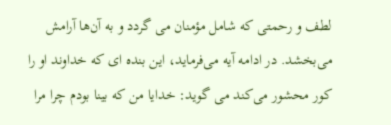لطف و رحمتى كه شامل مؤمنان مى گردد و به آن‌ها آرامش مى‌بخشد. در ادامه آیه مى‌فرماید، این بنده اى كه خداوند او را كور محشور مى‌كند مى گوید: خدایا من كه بینا بودم چرا مرا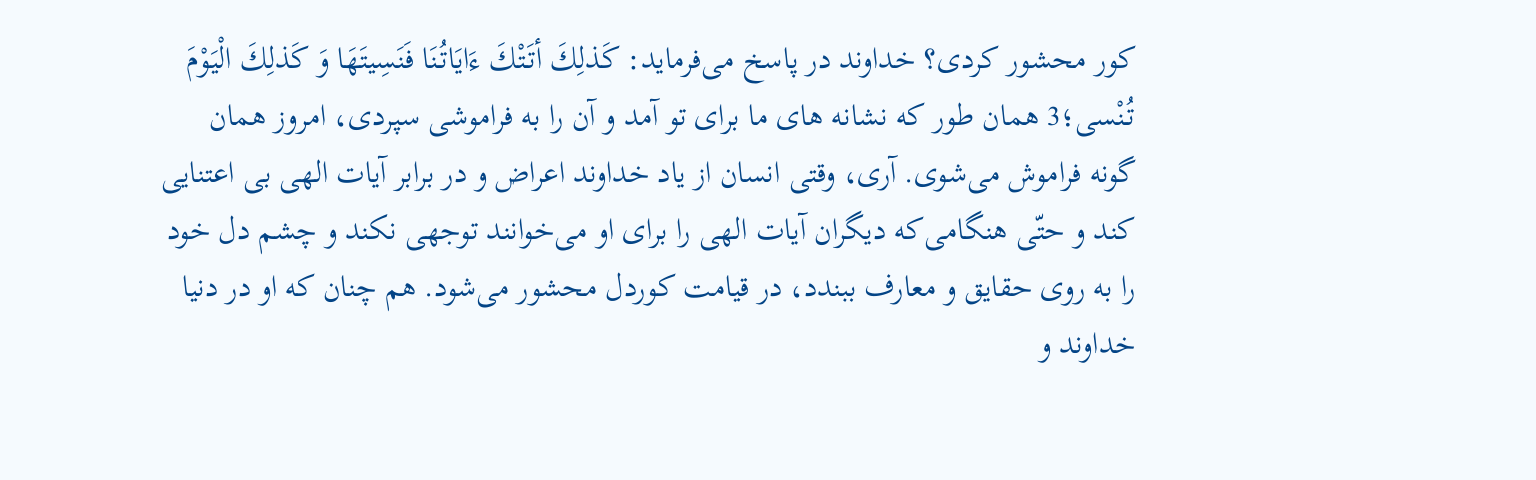كور محشور كردى؟ خداوند در پاسخ مى‌فرماید: كَذلِكَ أتَتْكَ ءَایَاتُنَا فَنَسِیتَهَا وَ كَذلِكَ الْیَوْمَ تُنْسى؛3 همان طور كه نشانه هاى ما براى تو آمد و آن را به فراموشى سپردى، امروز همان گونه فراموش مى‌شوى. آرى، وقتى انسان از یاد خداوند اعراض و در برابر آیات الهى بى اعتنایى كند و حتّى هنگامى‌كه دیگران آیات الهى را براى او مى‌خوانند توجهى نكند و چشم دل خود را به روى حقایق و معارف ببندد، در قیامت كوردل محشور مى‌شود. هم چنان كه او در دنیا خداوند و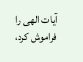آیات الهى را فراموش كرد،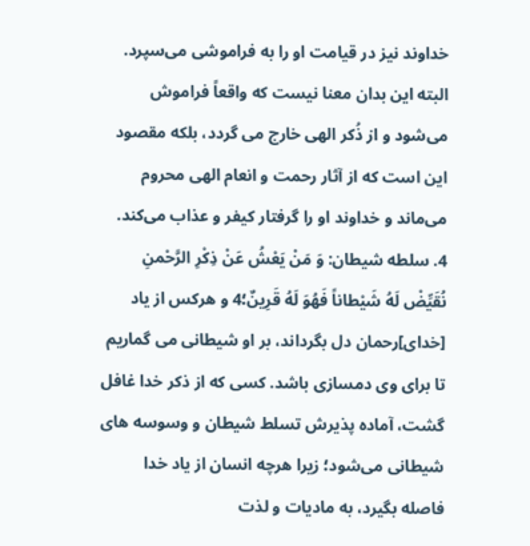خداوند نیز در قیامت او را به فراموشى مى‌سپرد. البته این بدان معنا نیست كه واقعاً فراموش مى‌شود و از ذُكر الهى خارج مى گردد، بلكه مقصود این است كه از آثار رحمت و انعام الهى محروم مى‌ماند و خداوند او را گرفتار كیفر و عذاب مى‌كند. 4. سلطه شیطان: وَ مَنْ یَعْشُ عَنْ ذِكْرِ الرَّحْمنِ نُقَیِّضْ لَهُ شَیْطاناً فَهُوَ لَهُ قَرِینٌ؛4 و هركس از یاد [خداى]رحمان دل بگرداند، بر او شیطانى مى گماریم تا براى وى دمسازى باشد. كسى كه از ذكر خدا غافل گشت، آماده پذیرش تسلط شیطان و وسوسه هاى شیطانى مى‌شود؛ زیرا هرچه انسان از یاد خدا فاصله بگیرد، به مادیات و لذت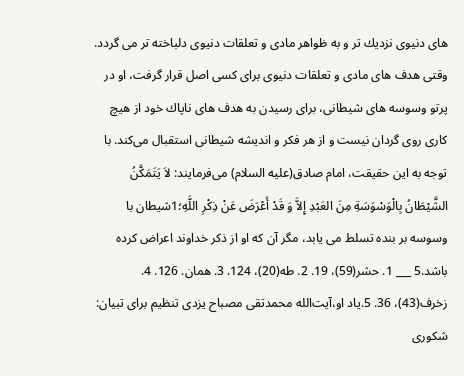هاى دنیوى نزدیك تر و به ظواهر مادى و تعلقات دنیوى دلباخته تر مى گردد. وقتى هدف هاى مادى و تعلقات دنیوى براى كسى اصل قرار گرفت، او در پرتو وسوسه هاى شیطانى، براى رسیدن به هدف هاى ناپاك خود از هیچ كارى روى گردان نیست و از هر فكر و اندیشه شیطانى استقبال مى‌كند. با توجه به این حقیقت، امام صادق(علیه السلام) مى‌فرمایند: لاَ یَتَمَكَّنُ الشَّیْطَانُ بِالْوَسْوَسَةِ مِنَ العَبْدِ إِلاَّ وَ قَدْ أَعْرَضَ عَنْ ذِكْرِ اللَّهِ؛1شیطان با وسوسه بر بنده تسلط مى یابد، مگر آن كه او از ذكر خداوند اعراض كرده باشد.5 ___ 1. حشر(59)، 19. 2. طه(20)، 124. 3. همان. 126. 4. زخرف(43)، 36. 5.یاد او،آیت‌الله محمدتقی مصباح یزدی تنظیم برای تبیان: شکوری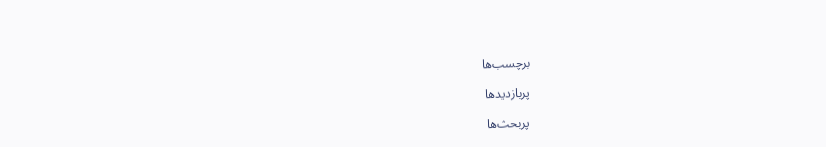برچسب‌ها

پربازدیدها

پربحث‌ها